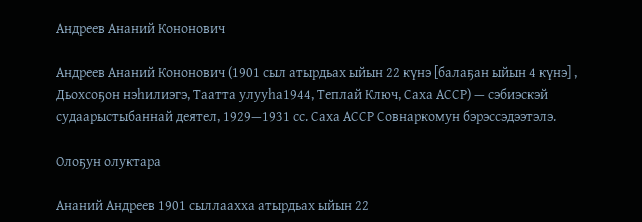Андреев Ананий Кононович

Андреев Ананий Кононович (1901 сыл атырдьах ыйын 22 күнэ [балаҕан ыйын 4 күнэ] , Дьохсоҕон нэһилиэгэ, Таатта улууһа1944, Теплай Ключ, Саха АССР) — сэбиэскэй судаарыстыбаннай деятел, 1929—1931 сс. Саха АССР Совнаркомун бэрэссэдээтэлэ.

Олоҕун олуктара

Ананий Андреев 1901 сыллаахха атырдьах ыйын 22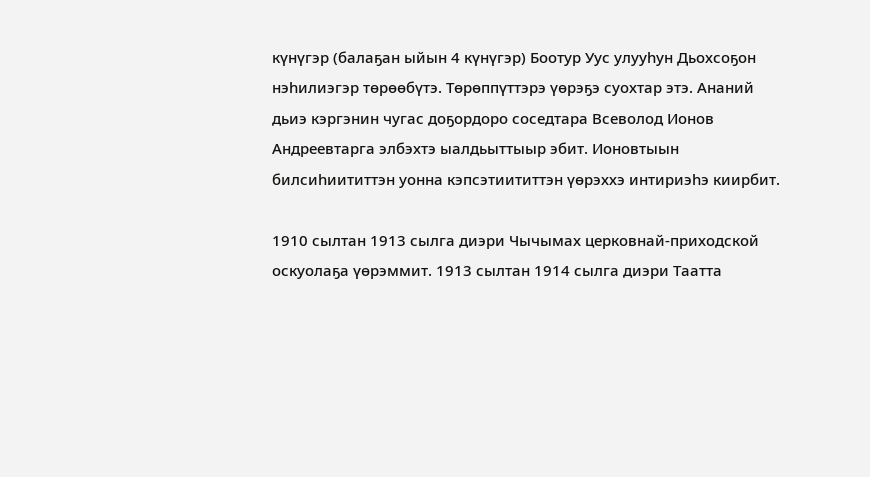күнүгэр (балаҕан ыйын 4 күнүгэр) Боотур Уус улууһун Дьохсоҕон нэһилиэгэр төрөөбүтэ. Төрөппүттэрэ үөрэҕэ суохтар этэ. Ананий дьиэ кэргэнин чугас доҕордоро соседтара Всеволод Ионов Андреевтарга элбэхтэ ыалдьыттыыр эбит. Ионовтыын билсиһиититтэн уонна кэпсэтиититтэн үөрэххэ интириэһэ киирбит.

1910 сылтан 1913 сылга диэри Чычымах церковнай-приходской оскуолаҕа үөрэммит. 1913 сылтан 1914 сылга диэри Таатта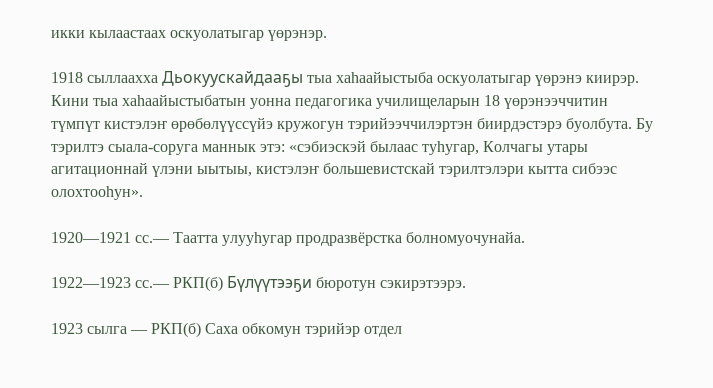икки кылаастаах оскуолатыгар үөрэнэр.

1918 сыллаахха Дьокуускайдааҕы тыа хаһаайыстыба оскуолатыгар үөрэнэ киирэр. Кини тыа хаһаайыстыбатын уонна педагогика училищеларын 18 үөрэнээччитин түмпүт кистэлэҥ өрөбөлүүссүйэ кружогун тэрийээччилэртэн биирдэстэрэ буолбута. Бу тэрилтэ сыала-соруга маннык этэ: «сэбиэскэй былаас туһугар, Колчагы утары агитационнай үлэни ыытыы, кистэлэҥ большевистскай тэрилтэлэри кытта сибээс олохтооһун».

1920—1921 сс.— Таатта улууһугар продразвёрстка болномуочунайа.

1922—1923 сс.— РКП(б) Бүлүүтээҕи бюротун сэкирэтээрэ.

1923 сылга — РКП(б) Саха обкомун тэрийэр отдел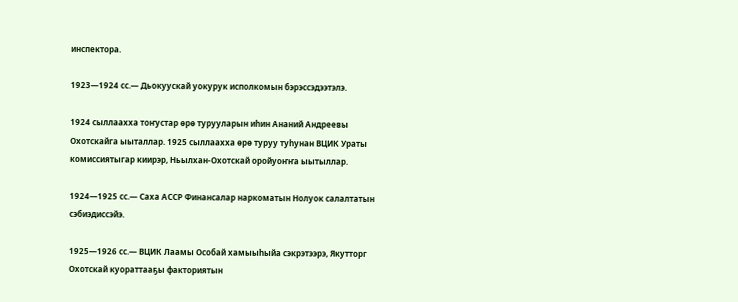инспектора.

1923—1924 сс.— Дьокуускай уокурук исполкомын бэрэссэдээтэлэ.

1924 сыллаахха тоҥустар өрө турууларын иһин Ананий Андреевы Охотскайга ыыталлар. 1925 сыллаахха өрө туруу туһунан ВЦИК Ураты комиссиятыгар киирэр, Ньылхан-Охотскай оройуоҥҥа ыытыллар.

1924—1925 сс.— Саха АССР Финансалар наркоматын Нолуок салалтатын сэбиэдиссэйэ.

1925—1926 сс.— ВЦИК Лаамы Особай хамыыһыйа сэкрэтээрэ, Якутторг Охотскай куораттааҕы факториятын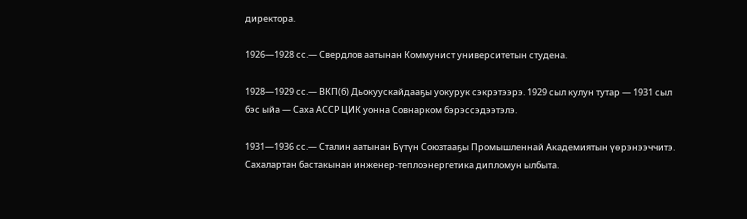директора.

1926—1928 сс.— Свердлов аатынан Коммунист университетын студена.

1928—1929 сс.— ВКП(б) Дьокуускайдааҕы уокурук сэкрэтээрэ. 1929 сыл кулун тутар — 1931 сыл бэс ыйа — Саха АССР ЦИК уонна Совнарком бэрэссэдээтэлэ.

1931—1936 сс.— Сталин аатынан Бүтүн Союзтааҕы Промышленнай Академиятын үөрэнээччитэ. Сахалартан бастакынан инженер-теплоэнергетика дипломун ылбыта.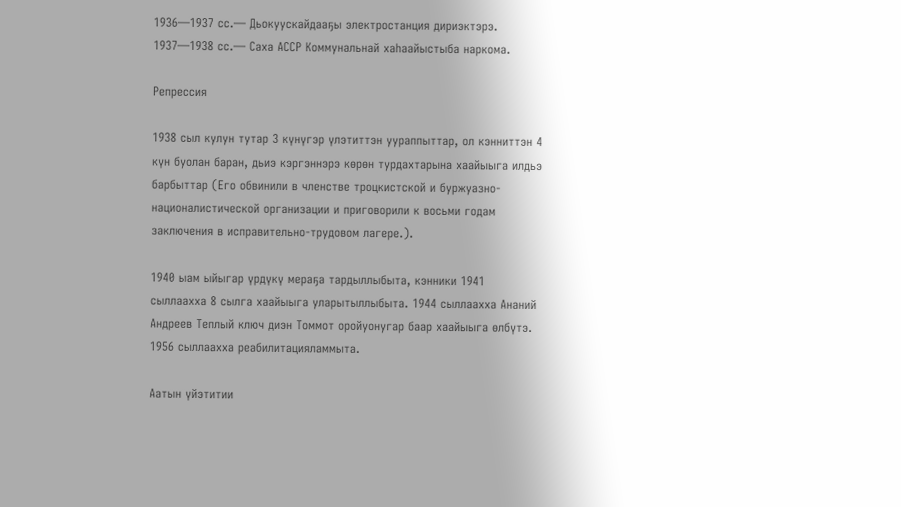1936—1937 сс.— Дьокуускайдааҕы электростанция дириэктэрэ. 1937—1938 сс.— Саха АССР Коммунальнай хаһаайыстыба наркома.

Репрессия

1938 сыл кулун тутар 3 күнүгэр үлэтиттэн уураппыттар, ол кэнниттэн 4 күн буолан баран, дьиэ кэргэннэрэ көрөн турдахтарына хаайыыга илдьэ барбыттар (Его обвинили в членстве троцкистской и буржуазно-националистической организации и приговорили к восьми годам заключения в исправительно-трудовом лагере.).

1940 ыам ыйыгар үрдүкү мераҕа тардыллыбыта, кэнники 1941 сыллаахха 8 сылга хаайыыга уларытыллыбыта. 1944 сыллаахха Ананий Андреев Теплый ключ диэн Томмот оройуонугар баар хаайыыга өлбүтэ. 1956 сыллаахха реабилитацияламмыта.

Аатын үйэтитии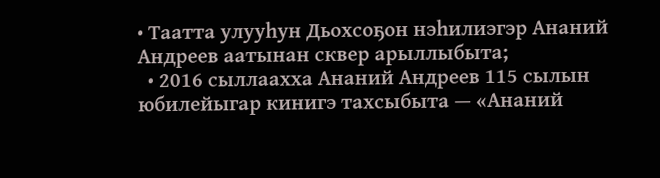• Таатта улууһун Дьохсоҕон нэһилиэгэр Ананий Андреев аатынан сквер арыллыбыта;
  • 2016 сыллаахха Ананий Андреев 115 сылын юбилейыгар кинигэ тахсыбыта — «Ананий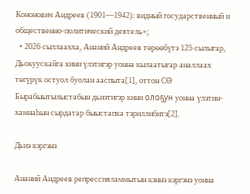Кононович Андреев (1901—1942): видный государственный и общественно-политический деятель»;
  • 2026 сыллаахха, Ананий Андреев төрөөбүтэ 125 сылыгар, Дьокуускайга кини үлэтигэр уонна кылаатыгар аналлаах төгүрүк остуол буолан ааспыта[1], оттон СӨ Бырабыытылыстабын дьиэтигэр кини олоҕун уонна үлэтин-хамнаһын сырдатар быыстапка тэриллибитэ[2].

Дьиэ кэргэнэ

Ананий Андреев репрессияламмытын кэннэ кэргэнэ уонна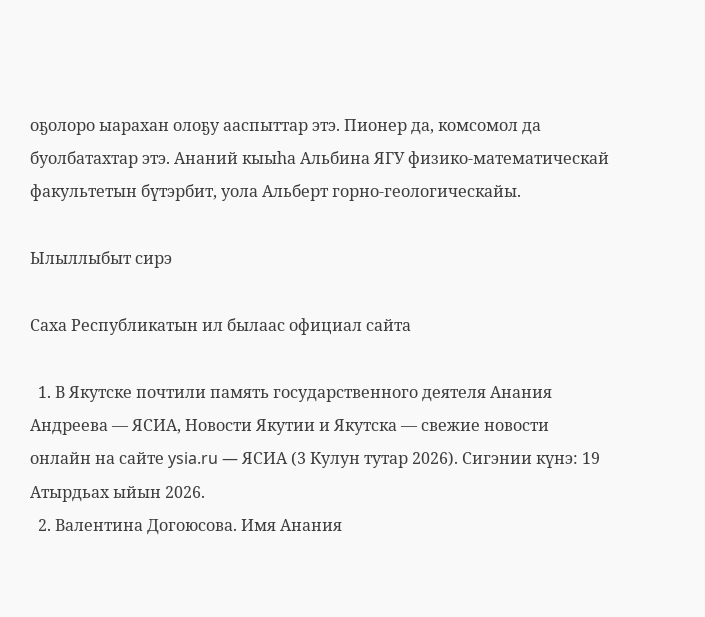оҕолоро ыарахан олоҕу ааспыттар этэ. Пионер да, комсомол да буолбатахтар этэ. Ананий кыыһа Альбина ЯГУ физико-математическай факультетын бүтэрбит, уола Альберт горно-геологическайы.

Ылыллыбыт сирэ

Саха Республикатын ил былаас официал сайта

  1. В Якутске почтили память государственного деятеля Анания Андреева — ЯСИА, Новости Якутии и Якутска — свежие новости онлайн на сайте ysia.ru — ЯСИА (3 Кулун тутар 2026). Сигэнии күнэ: 19 Атырдьах ыйын 2026.
  2. Валентина Догоюсова. Имя Анания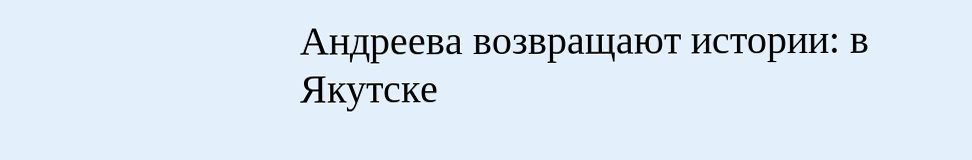Андреева возвращают истории: в Якутске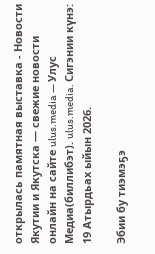открылась памятная выставка - Новости Якутии и Якутска — свежие новости онлайн на сайте ulus.media — Улус Медиа(биллибэт). ulus.media. Сигэнии күнэ: 19 Атырдьах ыйын 2026.

Эбии бу тиэмэҕэ